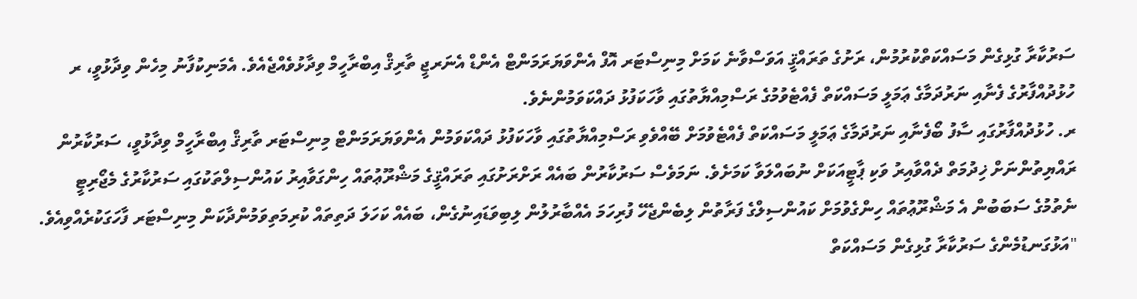ސަރުކާރާ ގުޅިގެން މަސައްކަތްކުރުމުން، ރަށުގެ ތަރައްޤީ އަވަސްވާނެ ކަމަށް މިނިސްޓަރ އޮފް އެންވަޔަރަމަންޓް އެންޑް އެނަރޖީ ތާރިޤް އިބްރާހީމް ވިދާޅުވެއްޖެއެވެ. އެމަނިކުފާނު މިހެން ވިދާޅުވީ، ރ ހުޅުދުއްފާރުގެ ފެނާއި ނަރުދަމާގެ ޢަމަލީ މަސައްކަތް ފެއްޓެވުމުގެ ރަސްމިއްޔާތުގައި ވާހަކަފުޅު ދައްކަވަމުންނެވެ.
ރ. ހުޅުދުއްފާރުގައި ސާފު ބޯފެނާއި ނަރުދަމާގެ ޢަމަލީ މަސައްކަތް ފެއްޓެވުމަށް ބޭއްވެވި ރަސްމިއްޔާތުގައި ވާހަކަފުޅު ދައްކަވަމުން އެންވަޔަރަމަންޓް މިނިސްޓަރ ތާރިޤް އިބްރާހީމް ވިދާޅުވީ، ސަރުކާރުން ރައްޔިތުންނަށް ޚިދުމަތް ދެއްވާއިރު ވަކި ޕާޓީއަކަށް ނުބައްލަވާ ކަމަށެވެ. ނަމަވެސް ސަރުކާރުން ބައެއް ރަށްރަށުގައި ތަރައްޤީގެ މަޝްރޫޢުތައް ހިންގަވާއިރު ކައުންސިލްތަކުގައި ސަރުކާރުގެ މެޖޯރިޓީ ނެތުމުގެ ސަބަބުން އެ މަޝްރޫޢުތައް ހިންގެވުމަށް ކައުންސިލްގެ ފަރާތުން ލިބެންޖެހޭ ފުރިހަމަ އެއްބާރުލުން ލިބިވަޑައިނުގެން، ބައެއް ކަހަލަ ދަތިތައް ކުރިމަތިވަމުންދާކަން މިނިސްޓަރ ފާހަގަކުރެއްވިއެވެ.
"އަޅުގަނޑުމެންގެ ސަރުކާރާ ގުޅިގެން މަސައްކަތް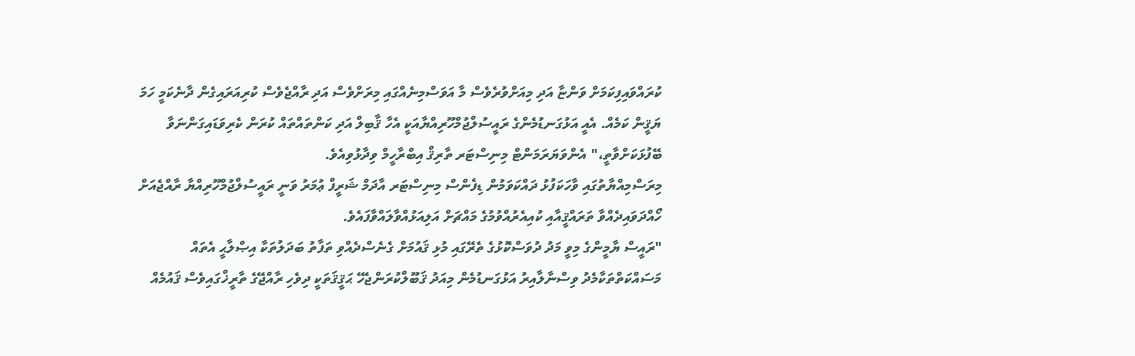ކުރައްވައިފިކަމަށް ވަންޏާ އަދި މިއަށްވުރެވެސް މާ އަވަސްމިނެއްގައި މިރަށްވެސް އަދި ރާއްޖެވެސް ކުރިއަރައިގެން ދާނެކަމީ ހަމަ ޔަޤީން ކަމެއް. އެއީ އަޅުގަނޑުމެންގެ ރައީސުލްޖުމްހޫރިއްޔާއަކީ އެހާ ޤާބިލް އަދި ކަންތައްތައް ކުރަން ކެރިވަޑައިގަންނަވާ ބޭފުޅަކަށްވާތީ،" އެންވަޔަރަމަންޓް މިނިސްޓަރ ތާރިޤް އިބްރާހީމް ވިދާޅުވިއެވެ.
މިރަސްމިއްޔާތުގައި ވާހަކަފުޅު ދައްކަވަމުން ޑިފެންސް މިނިސްޓަރ އާދަމް ޝަރީފް ޢުމަރު ވަނީ ރައީސުލްޖުމްހޫރިއްޔާ ރާއްޖެއަށް ހޯއްދަވައިދެއްވާ ތަރައްޤީއާއި ކުއިއެރުއްވުމުގެ މައްޗަށް އަލިއަޅުއްވާލައްވާފައެވެ.
"ރައީސް ޔާމީންގެ މިވީ މަދު ދުވަސްކޮޅުގެ ތެރޭގައި މުޅި ޤައުމަށް ގެނެސްދެއްވި ތަފާތު ބަދަލުތަކާ އިޞްލާޙީ އެތައް މަސައްކަތްތަކާމެދު ވިސްނާލާއިރު އަޅުގަނޑުމެން މިއަދު ޤަބޫލްކުރަންޖެހޭ ޙަޤީޤަތަކީ ދިވެހި ރާއްޖޭގެ ތާރީޚްގައިވެސް ޤައުމެއް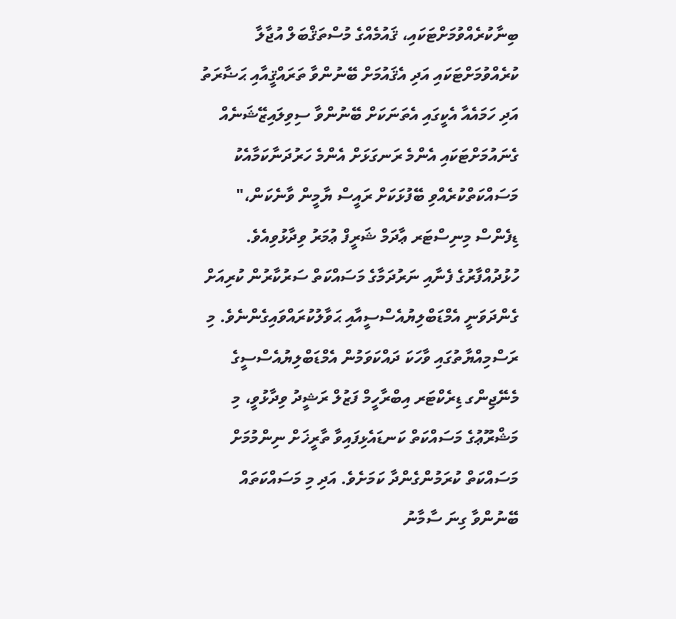ބިނާކުރެއްވުމަށްޓަކައި، ޤައުމެއްގެ މުސްތަޤްބަލް އުޖާލާ ކުރެއްވުމަށްޓަކައި އަދި އެޤައުމަށް ބޭނުންވާ ތަރައްޤީއާއި ޙަޟާރަތު އަދި ހަމައެއާ އެކީގައި އެތަނަކަށް ބޭނުންވާ ސިވިލައިޒޭޝަނެއް ގެނައުމަށްޓަކައި އެންމެ ރަނގަޅަށް އެންމެ ހަރުދަނާކަމާއެކު މަސައްކަތްކުރެއްވި ބޭފުޅަކަށް ރައީސް ޔާމީން ވާނެކަން،" ޑިފެންސް މިނިސްޓަރ ޢާދަމް ޝަރީފް ޢުމަރު ވިދާޅުވިއެވެ.
ހުޅުދުއްފާރުގެ ފެނާއި ނަރުދަމާގެ މަސައްކަތް ސަރުކާރުން ކުރިއަށް ގެންދަވަނީ އެމްޑަބްލިޔުއެސްސީއާއި ޙަވާލުކުރައްވައިގެންނެވެ. މި ރަސްމިއްޔާތުގައި ވާހަކަ ދައްކަވަމުން އެމްޑަބްލިޔުއެސްސީގެ މެނޭޖިންގ ޑިރެކްޓަރ އިބްރާހީމް ފަޒުލް ރަޝީދު ވިދާޅުވީ، މި މަޝްރޫޢުގެ މަސައްކަތް ކަނޑައެޅިފައިވާ ތާރީޚަށް ނިންމުމަށް މަސައްކަތް ކުރަމުންގެންދާ ކަމަށެވެ. އަދި މި މަސައްކަތައް ބޭނުންވާ ގިނަ ސާމާނު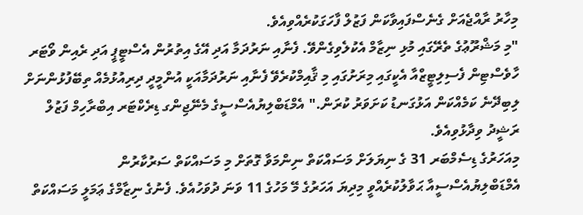މިހާރު ރާއްޖެއަށް ގެނެސްފައިވާކަން ފަޒުލް ފާހަގަކުރެއްވިއެވެ.
"މި މަޝްރޫޢުގެ ތެރޭގައި މުޅި ނިޒާމް އެކުލެވިގެންވޭ. ފެނާއި ނަރުދަމާ އަދި އޭގެ އިތުރުން އެސްޓީޕީ އަދި ރެއިން ވޯޓަރ ހާވެސްޓިން ފެސިލިޓީޒްއާ އެކީގައި މިރަށުގައި މި ޤާއިމްކުރެވޭ ފެނާއި ނަރުދަމާއަކީ އުންމީދީ ދިރިއުޅުމެއް ތިބޭފުޅުންނަށް ލިބިދޭނެ ކަމެއްކަން އަޅުގަނޑު ކަށަވަރު ކުރަން." އެމްޑަބްލިޔުއެސްސީގެ މެނޭޖިންގ ޑިރެކްޓަރ އިބްރާހިމް ފަޒުލް ރަޝީދު ވިދާޅުވިއެވެ.
މިއަހަރުގެ ޑިސެމްބަރ 31 ގެ ނިޔަލަށް މަސައްކަތް ނިންމަވާ ގޮތަށް މި މަސައްކަތް ސަރުކާރުން އެމްޑަބްލިޔުއެސްސީއާ ޙަވާލުކުރެއްވީ މިދިޔަ އަހަރުގެ މޭ މަހުގެ 11 ވަނަ ދުވަހުއެވެ. ފެނުގެ ނިޒާމްގެ ޢަމަލީ މަސައްކަތް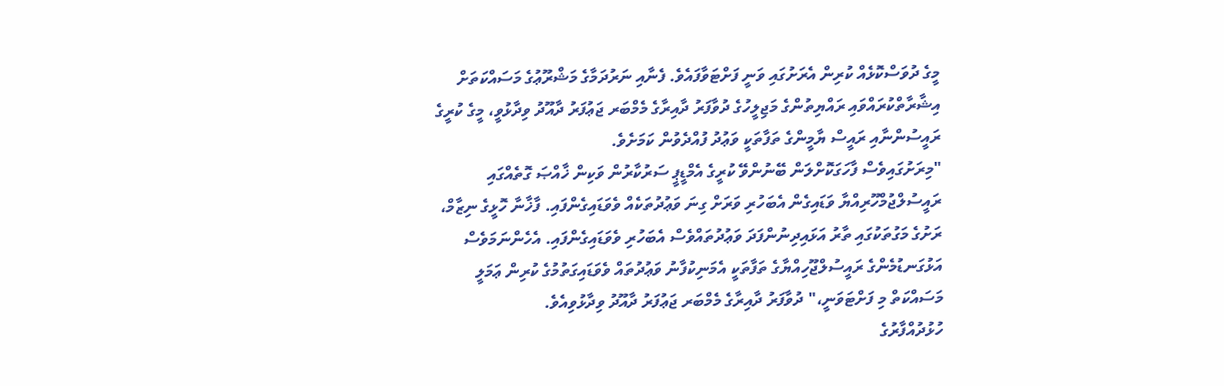މީގެ ދުވަސްކޮޅެއް ކުރިން އެރަށުގައި ވަނީ ފަށްޓަވާފައެވެ. ފެނާއި ނަރުދަމާގެ މަޝްރޫޢުގެ މަސައްކަތަށް އިޝާރާތްކުރައްވައި ރައްޔިތުންގެ މަޖިލީހުގެ ދުވާފަރު ދާއިރާގެ މެމްބަރ ޖަޢުފަރު ދާއޫދު ވިދާޅުވީ، މީގެ ކުރީގެ ރައީސުންނާއި ރައީސް ޔާމީންގެ ތަފާތަކީ ވަޢުދު ފުއްދެވުން ކަމަށެވެ.
"މިރަށުގައިވެސް ފާހަގަކޮށްލަން ބޭނުންވޭ ކުރީގެ އެމްޑީޕީ ސަރުކާރުން ވަކިން ޚާއްޞަ ގޮތެއްގައި ރައީސުލްޖުމްހޫރިއްޔާ ވަޑައިގެން އެބަހުރި ވަރަށް ގިނަ ވަޢުދުތަކެއް ވެވަޑައިގެންފައި. ފާޚާނާ ހޮޅީގެ ނިޒާމް، ރަށުގެ މަގުތަކުގައި ތާރު އަޅައިދިނުންފަދަ ވަޢުދުތައްވެސް އެބަހުރި ވެވަޑައިގެންފައި. އެހެންނަމަވެސް އަޅުގަނޑުމެންގެ ރައީސުލްޖޫހިއްޔާގެ ތަފާތަކީ އެމަނިކުފާނު ވަޢުދުތައް ވެވަޑައިގަތުމުގެ ކުރިން ޢަމަލީ މަސައްކަތް މި ފަށްޓަވަނީ،" ދުވާފަރު ދާއިރާގެ މެމްބަރ ޖަޢުފަރު ދާއޫދު ވިދާޅުވިއެވެ.
ހުޅުދުއްފާރުގެ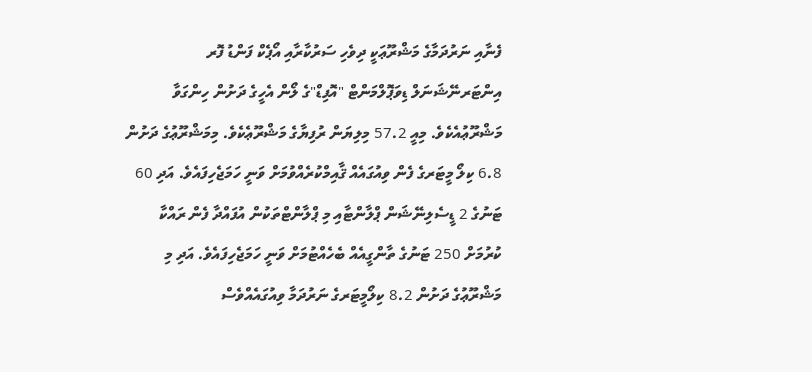ފެނާއި ނަރުދަމާގެ މަޝްރޫޢަކީ ދިވެހި ސަރުކާރާއި އޯޕެކް ފަންޑު ފޮރ އިންޓަރނޭޝަނަލް ޑިވަޕޮލްމަންޓް "އޮފިޑް"ގެ ލޯން އެހީގެ ދަށުން ހިންގަވާ މަޝްރޫޢުއެކެވެ. މިއީ 57.2 މިލިޔަން ރުފިޔާގެ މަޝްރޫޢެކެވެ. މިމަޝްރޫޢުގެ ދަށުން 6.8 ކިލޯ މީޓަރގެ ފެން ވިއުގައެއް ޤާއިމްކުރެއްވުމަށް ވަނީ ހަމަޖެހިފައެވެ. އަދި 60 ޓަނުގެ 2 ޑީސެލިނޭޝަން ޕްލާންޓާއި މި ޕްލާންޓްތަކުން އުފައްދާ ފެން ރައްކާ ކުރުމަށް 250 ޓަނުގެ ތާންގީއެއް ބެހެއްޓުމަށް ވަނީ ހަމަޖެހިފައެވެ. އަދި މި މަޝްރޫޢުގެ ދަށުން 8.2 ކިލޯމީޓަރގެ ނަރުދަމާ ވިއުގައެއްވެސް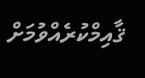ޤާއިމްކުރެއްވުމަށް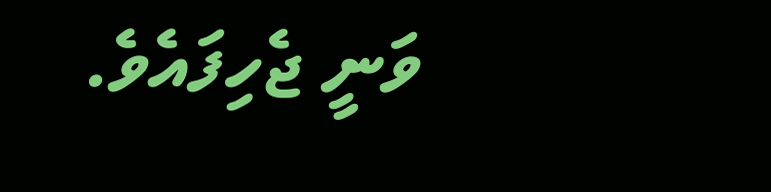ވަނީ ޖެހިފައެވެ.